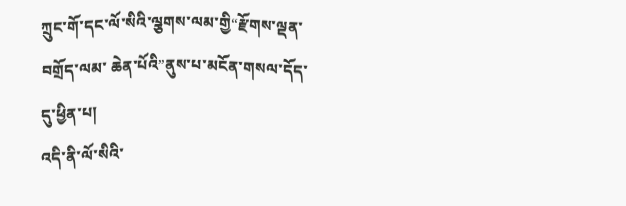ཀྲུང་གོ་དང་ལོ་སིའི་ལྕགས་ལམ་གྱི“རྫོགས་ལྡན་བགྲོད་ལམ་ ཆེན་པོའི”ནུས་པ་མངོན་གསལ་དོད་དུ་ཕྱིན་པ།
འདི་ནི་ལོ་སིའི་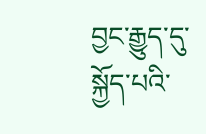བྱང་རྒྱུད་དུ་སྐྱོད་པའི་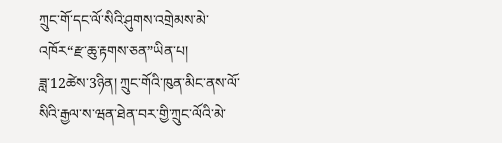ཀྲུང་གོ་དང་ལོ་སིའི་ཤུགས་འགྲེམས་མེ་འཁོར“རྫ་ཆུ་རྟགས་ཅན”ཡིན་པ།
ཟླ་12ཚེས་3ཉིན། ཀྲུང་གོའི་ཁུན་མིང་ནས་ལོ་སིའི་རྒྱལ་ས་ཝན་ཐེན་བར་གྱི་ཀྲུང་ལོའི་མེ་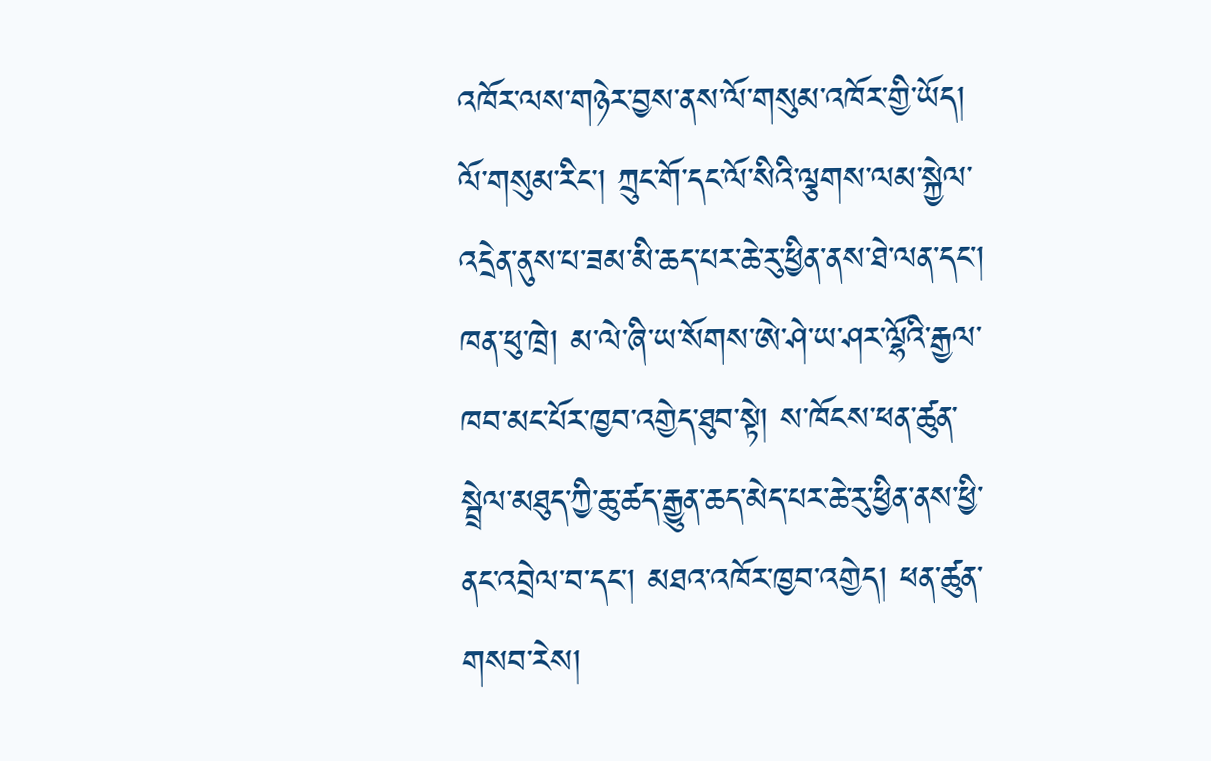འཁོར་ལས་གཉེར་བྱས་ནས་ལོ་གསུམ་འཁོར་གྱི་ཡོད། ལོ་གསུམ་རིང་། ཀྲུང་གོ་དང་ལོ་སིའི་ལྕགས་ལམ་སྐྱེལ་འདྲེན་ནུས་པ་ཟམ་མི་ཆད་པར་ཆེ་རུ་ཕྱིན་ནས་ཐེ་ལན་དང་། ཁན་ཕུ་ཁྲེ། མ་ལེ་ཞི་ཡ་སོགས་ཨེ་ཤེ་ཡ་ཤར་ལྷོའི་རྒྱལ་ཁབ་མང་པོར་ཁྱབ་འགྱེད་ཐུབ་སྟེ། ས་ཁོངས་ཕན་ཚུན་སྦྲེལ་མཐུད་ཀྱི་ཆུ་ཚད་རྒྱུན་ཆད་མེད་པར་ཆེ་རུ་ཕྱིན་ནས་ཕྱི་ནང་འབྲེལ་བ་དང་། མཐའ་འཁོར་ཁྱབ་འགྱེད། ཕན་ཚུན་གསབ་རེས།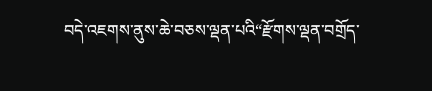བདེ་འཇགས་ནུས་ཆེ་བཅས་ལྡན་པའི“རྫོགས་ལྡན་བགྲོད་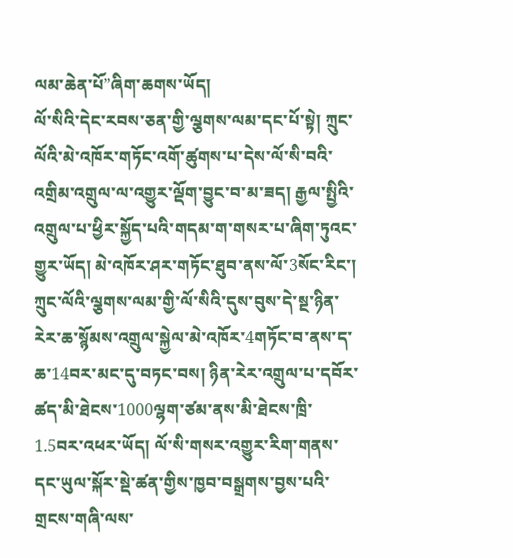ལམ་ཆེན་པོ”ཞིག་ཆགས་ཡོད།
ལོ་སིའི་དེང་རབས་ཅན་གྱི་ལྕགས་ལམ་དང་པོ་སྟེ། ཀྲུང་ལོའི་མེ་འཁོར་གཏོང་འགོ་ཚུགས་པ་དེས་ལོ་སི་བའི་འགྲིམ་འགྲུལ་ལ་འགྱུར་ལྡོག་བྱུང་བ་མ་ཟད། རྒྱལ་སྤྱིའི་འགྲུལ་པ་ཕྱིར་སྐྱོད་པའི་གདམ་ག་གསར་པ་ཞིག་ཏུའང་གྱུར་ཡོད། མེ་འཁོར་ཤར་གཏོང་ཐུབ་ནས་ལོ་3སོང་རིང་། ཀྲུང་ལོའི་ལྕགས་ལམ་གྱི་ལོ་སིའི་དུས་བུས་དེ་སྔ་ཉིན་རེར་ཆ་སྙོམས་འགྲུལ་སྐྱེལ་མེ་འཁོར་4གཏོང་བ་ནས་ད་ཆ་14བར་མང་དུ་བཏང་བས། ཉིན་རེར་འགྲུལ་པ་དབོར་ཚད་མི་ཐེངས་1000ལྷག་ཙམ་ནས་མི་ཐེངས་ཁྲི་1.5བར་འཕར་ཡོད། ལོ་སི་གསར་འགྱུར་རིག་གནས་དང་ཡུལ་སྐོར་སྡེ་ཚན་གྱིས་ཁྱབ་བསྒྲགས་བྱས་པའི་གྲངས་གཞི་ལས་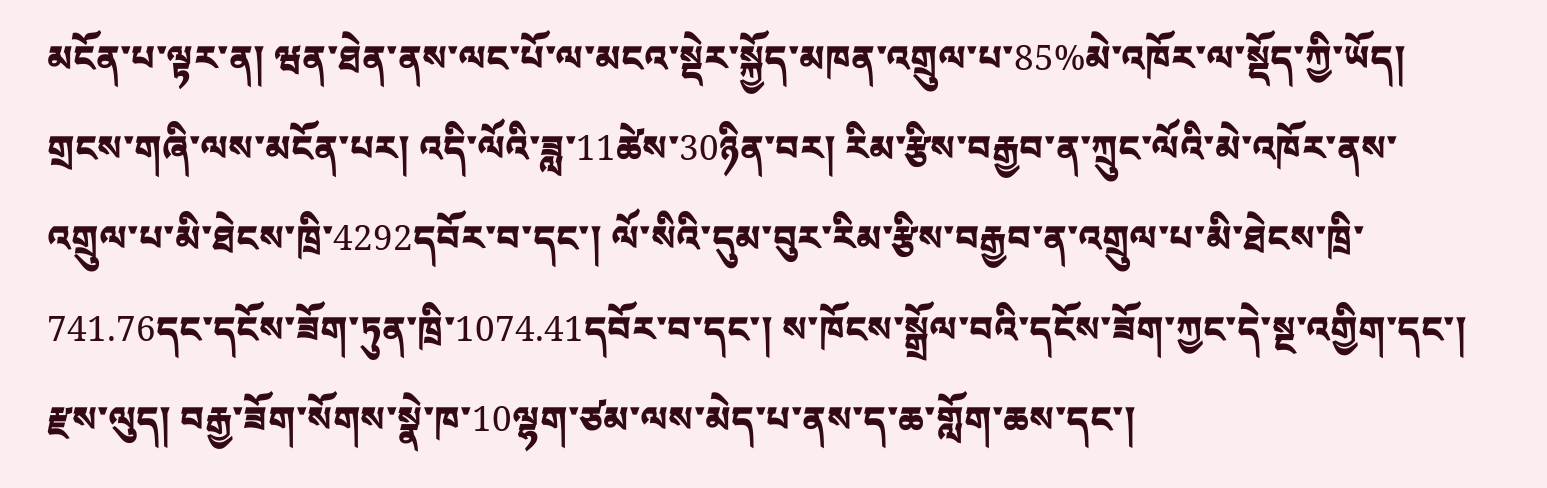མངོན་པ་ལྟར་ན། ཝན་ཐེན་ནས་ལང་པོ་ལ་མངའ་སྡེར་སྐྱོད་མཁན་འགྲུལ་པ་85%མེ་འཁོར་ལ་སྡོད་ཀྱི་ཡོད།
གྲངས་གཞི་ལས་མངོན་པར། འདི་ལོའི་ཟླ་11ཚེས་30ཉིན་བར། རིམ་རྩིས་བརྒྱབ་ན་ཀྲུང་ལོའི་མེ་འཁོར་ནས་འགྲུལ་པ་མི་ཐེངས་ཁྲི་4292དབོར་བ་དང་། ལོ་སིའི་དུམ་བུར་རིམ་རྩིས་བརྒྱབ་ན་འགྲུལ་པ་མི་ཐེངས་ཁྲི་741.76དང་དངོས་ཟོག་ཏུན་ཁྲི་1074.41དབོར་བ་དང་། ས་ཁོངས་སྒྲོལ་བའི་དངོས་ཟོག་ཀྱང་དེ་སྔ་འགྱིག་དང་། རྫས་ལུད། བརྒྱ་ཟོག་སོགས་སྣེ་ཁ་10ལྷག་ཙམ་ལས་མེད་པ་ནས་ད་ཆ་གློག་ཆས་དང་།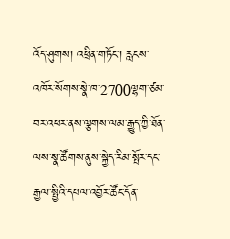འོད་ཤུགས། འཕྲིན་གཏོང་། རླངས་འཁོར་སོགས་སྣེ་ཁ་2700ལྷག་ཙམ་བར་འཕར་ནས་ལྕགས་ལམ་རྒྱུད་ཀྱི་ཐོན་ལས་སྣ་ཚོགས་ནུས་སྐྱེད་རིམ་སྤོར་དང་རྒྱལ་སྤྱིའི་དཔལ་འབྱོར་ཚོང་དོན་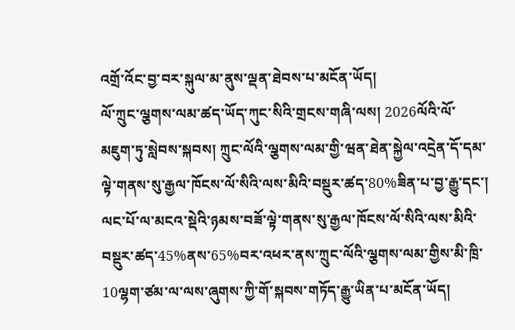འགྲོ་འོང་བྱ་བར་སྐུལ་མ་ནུས་ལྡན་ཐེབས་པ་མངོན་ཡོད།
ལོ་ཀྲུང་ལྕགས་ལམ་ཚད་ཡོད་ཀུང་སིའི་གྲངས་གཞི་ལས། 2026ལོའི་ལོ་མཇུག་ཏུ་སླེབས་སྐབས། ཀྲུང་ལོའི་ལྕགས་ལམ་གྱི་ཝན་ཐེན་སྐྱེལ་འདྲེན་དོ་དམ་ལྟེ་གནས་སུ་རྒྱལ་ཁོངས་ལོ་སིའི་ལས་མིའི་བསྡུར་ཚད་80%ཟིན་པ་བྱ་རྒྱུ་དང་། ལང་པོ་ལ་མངའ་སྡེའི་ཉམས་བཟོ་ལྟེ་གནས་སུ་རྒྱལ་ཁོངས་ལོ་སིའི་ལས་མིའི་བསྡུར་ཚད་45%ནས་65%བར་འཕར་ནས་ཀྲུང་ལོའི་ལྕགས་ལམ་གྱིས་མི་ཁྲི་10ལྷག་ཙམ་ལ་ལས་ཞུགས་ཀྱི་གོ་སྐབས་གཏོད་རྒྱུ་ཡིན་པ་མངོན་ཡོད།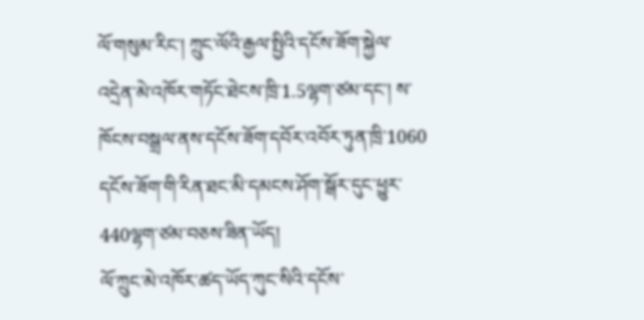ལོ་གསུམ་རིང་། ཀྲུང་ལོའི་རྒྱལ་སྤྱིའི་དངོས་ཟོག་སྐྱེལ་འདྲེན་མེ་འཁོར་གཏོང་ཐེངས་ཁྲི་1.5ལྷག་ཙམ་དང་། ས་ཁོངས་བསྒྲལ་ནས་དངོས་ཟོག་དབོར་འབོར་ཏུན་ཁྲི་1060 དངོས་ཟོག་གི་རིན་ཐང་མི་དམངས་ཤོག་སྒོར་དུང་ཕྱུར་440ལྷག་ཙམ་བཅས་ཟིན་ཡོད།
ལོ་ཀྲུང་མེ་འཁོར་ཚད་ཡོད་ཀུང་སིའི་དངོས་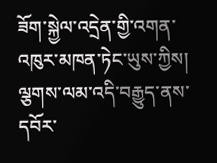ཟོག་སྐྱེལ་འདྲེན་གྱི་འགན་འཁུར་མཁན་ཏེང་ཡུས་ཀྱིས། ལྕགས་ལམ་འདི་བརྒྱུད་ནས་དབོར་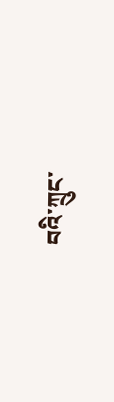བའི་ཀྲུང་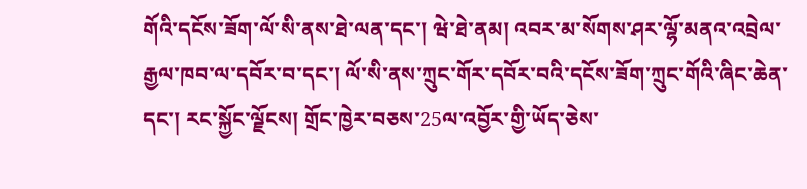གོའི་དངོས་ཟོག་ལོ་སི་ནས་ཐེ་ལན་དང་། ཝེ་ཐེ་ནམ། འབར་མ་སོགས་ཤར་ལྷོ་མནའ་འབྲེལ་རྒྱལ་ཁབ་ལ་དབོར་བ་དང་། ལོ་སི་ནས་ཀྲུང་གོར་དབོར་བའི་དངོས་ཟོག་ཀྲུང་གོའི་ཞིང་ཆེན་དང་། རང་སྐྱོང་ལྗོངས། གྲོང་ཁྱེར་བཅས་25ལ་འབྱོར་གྱི་ཡོད་ཅེས་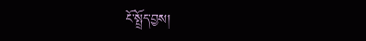ངོ་སྤྲོད་བྱས།